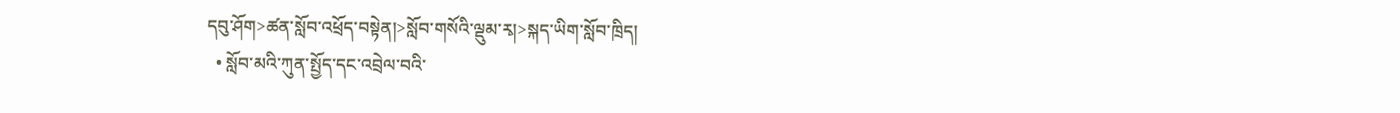དབུ་ཤོག>ཚན་སློབ་འཕྲོད་བསྟེན།>སློབ་གསོའི་ལྡུམ་རྭ།>སྐད་ཡིག་སློབ་ཁྲིད།
  • སློབ་མའི་ཀུན་སྤྱོད་དང་འབྲེལ་བའི་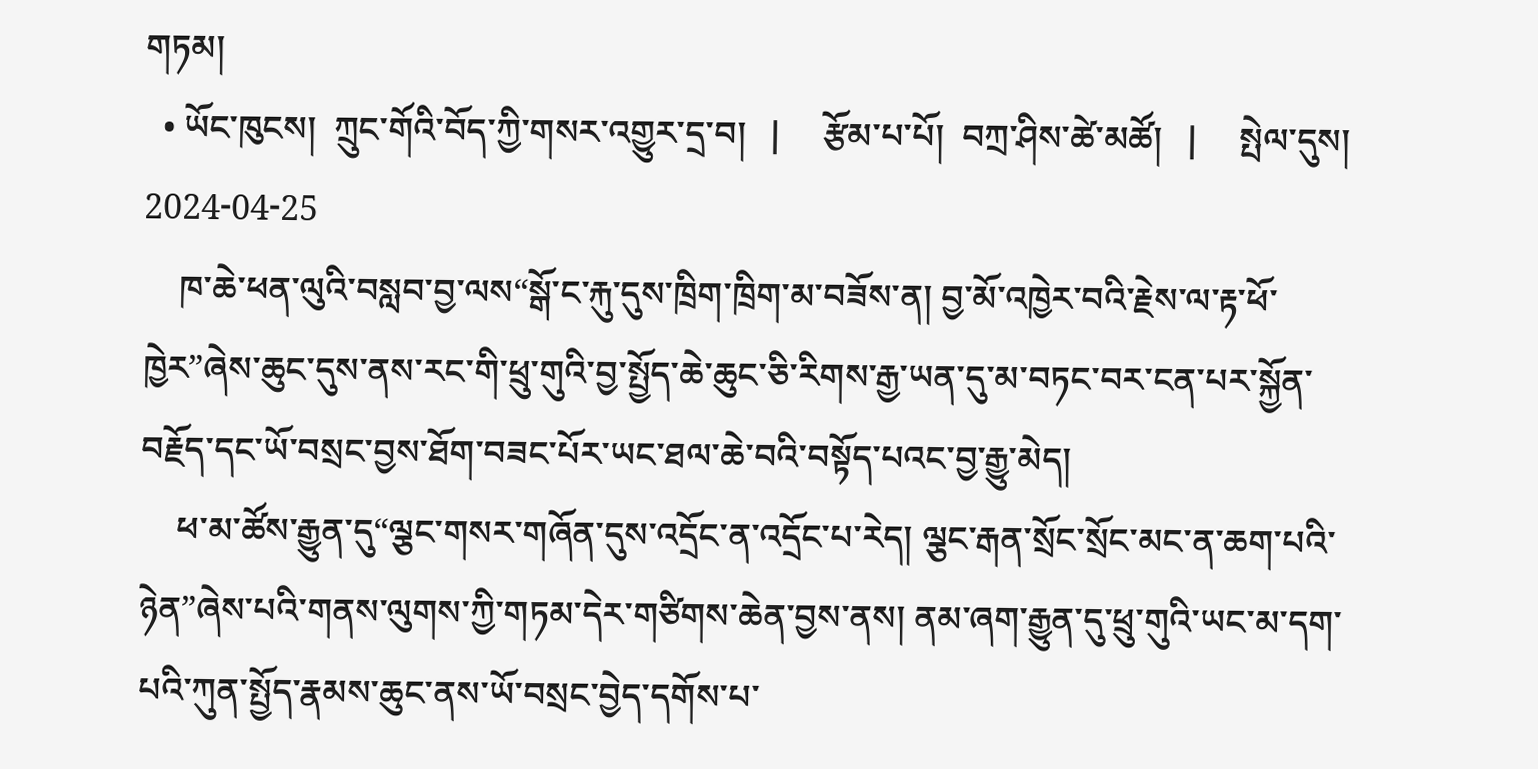གཏམ།
  • ཡོང་ཁུངས།  ཀྲུང་གོའི་བོད་ཀྱི་གསར་འགྱུར་དྲ་བ།   |     རྩོམ་པ་པོ།  བཀྲ་ཤིས་ཚེ་མཚོ།   |     སྤེལ་དུས།  2024-04-25
    ཁ་ཆེ་ཕན་ལུའི་བསླབ་བྱ་ལས“སྒོ་ང་རྐུ་དུས་ཁྲིག་ཁྲིག་མ་བཟོས་ན། བྱ་མོ་འཁྱེར་བའི་རྗེས་ལ་རྟ་ཕོ་ཁྱེར”ཞེས་ཆུང་དུས་ནས་རང་གི་ཕྲུ་གུའི་བྱ་སྤྱོད་ཆེ་ཆུང་ཅི་རིགས་རྒྱ་ཡན་དུ་མ་བཏང་བར་ངན་པར་སྐྱོན་བརྗོད་དང་ཡོ་བསྲང་བྱས་ཐོག་བཟང་པོར་ཡང་ཐལ་ཆེ་བའི་བསྟོད་པའང་བྱ་རྒྱུ་མེད།
    ཕ་མ་ཚོས་རྒྱུན་དུ“ལྕང་གསར་གཞོན་དུས་འདྲོང་ན་འདྲོང་པ་རེད། ལྕང་རྒན་སྲོང་སྲོང་མང་ན་ཆག་པའི་ཉེན”ཞེས་པའི་གནས་ལུགས་ཀྱི་གཏམ་དེར་གཙིགས་ཆེན་བྱས་ནས། ནམ་ཞག་རྒྱུན་དུ་ཕྲུ་གུའི་ཡང་མ་དག་པའི་ཀུན་སྤྱོད་རྣམས་ཆུང་ནས་ཡོ་བསྲང་བྱེད་དགོས་པ་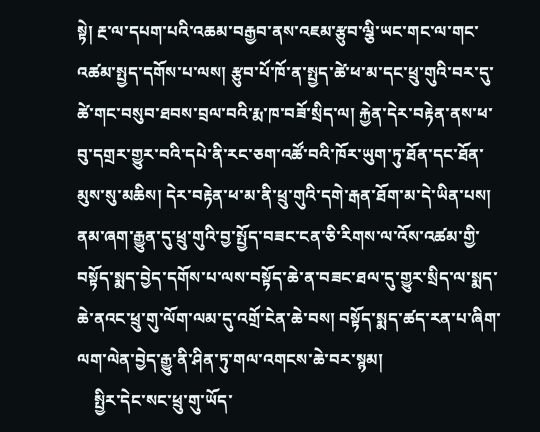སྟེ། རྔ་ལ་དཔག་པའི་འཆམ་བརྒྱབ་ནས་འཇམ་རྩུབ་ལྕི་ཡང་གང་ལ་གང་འཚམ་སྤྱད་དགོས་པ་ལས། རྩུབ་པོ་ཁོ་ན་སྤྱད་ཚེ་ཕ་མ་དང་ཕྲུ་གུའི་བར་དུ་ཚེ་གང་བསུབ་ཐབས་བྲལ་བའི་རྨ་ཁ་བཟོ་སྲིད་ལ། རྐྱེན་དེར་བརྟེན་ནས་ཕ་བུ་དགྲར་གྱུར་བའི་དཔེ་ནི་རང་ཅག་འཚོ་བའི་ཁོར་ཡུག་ཏུ་ཐོན་དང་ཐོན་མུས་སུ་མཆིས། དེར་བརྟེན་ཕ་མ་ནི་ཕྲུ་གུའི་དགེ་རྒན་ཐོག་མ་དེ་ཡིན་པས། ནམ་ཞག་རྒྱུན་དུ་ཕྲུ་གུའི་བྱ་སྤྱོད་བཟང་ངན་ཅི་རིགས་ལ་འོས་འཚམ་གྱི་བསྟོད་སྨད་བྱེད་དགོས་པ་ལས་བསྟོད་ཆེ་ན་བཟང་ཐལ་དུ་གྱུར་སྲིད་ལ་སྨད་ཆེ་ནའང་ཕྲུ་གུ་ལོག་ལམ་དུ་འགྲོ་ངེན་ཆེ་བས། བསྟོད་སྨད་ཚད་རན་པ་ཞིག་ལག་ལེན་བྱེད་རྒྱུ་ནི་ཤིན་ཏུ་གལ་འགངས་ཆེ་བར་སྙམ།
    སྤྱིར་དེང་སང་ཕྲུ་གུ་ཡོད་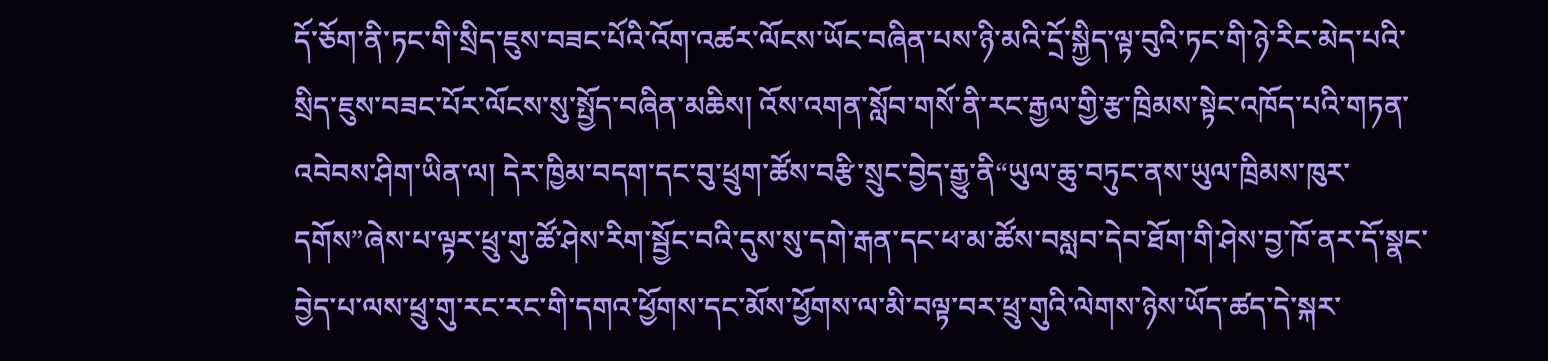དོ་ཅོག་ནི་ཏང་གི་སྲིད་ཇུས་བཟང་པོའི་འོག་འཚར་ལོངས་ཡོང་བཞིན་པས་ཉི་མའི་དྲོ་སྐྱིད་ལྟ་བུའི་ཏང་གི་ཉེ་རིང་མེད་པའི་སྲིད་ཇུས་བཟང་པོར་ལོངས་སུ་སྤྱོད་བཞིན་མཆིས། འོས་འགན་སློབ་གསོ་ནི་རང་རྒྱལ་གྱི་རྩ་ཁྲིམས་སྟེང་འཁོད་པའི་གཏན་འབེབས་ཤིག་ཡིན་ལ། དེར་ཁྱིམ་བདག་དང་བུ་ཕྲུག་ཚོས་བརྩི་སྲུང་བྱེད་རྒྱུ་ནི“ཡུལ་ཆུ་བཏུང་ནས་ཡུལ་ཁྲིམས་ཁུར་དགོས”ཞེས་པ་ལྟར་ཕྲུ་གུ་ཚོ་ཤེས་རིག་སྦྱོང་བའི་དུས་སུ་དགེ་རྒན་དང་ཕ་མ་ཚོས་བསླབ་དེབ་ཐོག་གི་ཤེས་བྱ་ཁོ་ནར་དོ་སྣང་བྱེད་པ་ལས་ཕྲུ་གུ་རང་རང་གི་དགའ་ཕྱོགས་དང་མོས་ཕྱོགས་ལ་མི་བལྟ་བར་ཕྲུ་གུའི་ལེགས་ཉེས་ཡོད་ཚད་དེ་སྐར་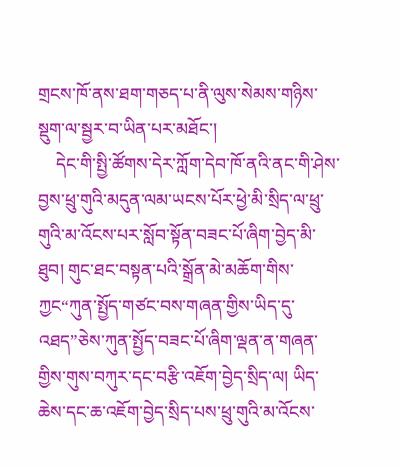གྲངས་ཁོ་ནས་ཐག་གཅད་པ་ནི་ལུས་སེམས་གཉིས་སྡུག་ལ་སྦྱར་བ་ཡིན་པར་མཐོང་།
    དེང་གི་སྤྱི་ཚོགས་དེར་ཀློག་དེབ་ཁོ་ནའི་ནང་གི་ཤེས་བྱས་ཕྲུ་གུའི་མདུན་ལམ་ཡངས་པོར་ཕྱེ་མི་སྲིད་ལ་ཕྲུ་གུའི་མ་འོངས་པར་སློབ་སྟོན་བཟང་པོ་ཞིག་བྱེད་མི་ཐུབ། གུང་ཐང་བསྟན་པའི་སྒྲོན་མེ་མཆོག་གིས་ཀྱང“ཀུན་སྤྱོད་གཙང་བས་གཞན་གྱིས་ཡིད་དུ་འཐད”ཅེས་ཀུན་སྤྱོད་བཟང་པོ་ཞིག་ལྡན་ན་གཞན་གྱིས་གུས་བཀུར་དང་བརྩི་འཇོག་བྱེད་སྲིད་ལ། ཡིད་ཆེས་དང་ཆ་འཇོག་བྱེད་སྲིད་པས་ཕྲུ་གུའི་མ་འོངས་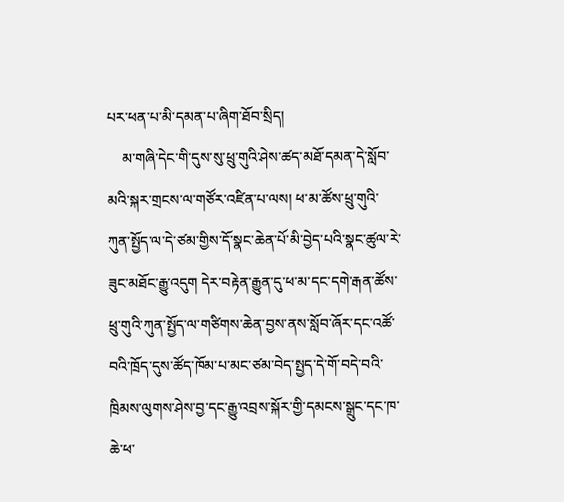པར་ཕན་པ་མི་དམན་པ་ཞིག་ཐོབ་སྲིད།
    མ་གཞི་དེང་གི་དུས་སུ་ཕྲུ་གུའི་ཤེས་ཚད་མཐོ་དམན་དེ་སློབ་མའི་སྐར་གྲངས་ལ་གཙོར་འཛིན་པ་ལས། ཕ་མ་ཚོས་ཕྲུ་གུའི་ཀུན་སྤྱོད་ལ་དེ་ཙམ་གྱིས་དོ་སྣང་ཆེན་པོ་མི་བྱེད་པའི་སྣང་ཚུལ་རེ་ཟུང་མཐོང་རྒྱུ་འདུག དེར་བརྟེན་རྒྱུན་དུ་ཕ་མ་དང་དགེ་རྒན་ཚོས་ཕྲུ་གུའི་ཀུན་སྤྱོད་ལ་གཙིགས་ཆེན་བྱས་ནས་སློབ་ཞོར་དང་འཚོ་བའི་ཁྲོད་དུས་ཚོད་ཁོམ་པ་མང་ཙམ་བེད་སྤྱད་དེ་གོ་བདེ་བའི་ཁྲིམས་ལུགས་ཤེས་བྱ་དང་རྒྱུ་འབྲས་སྐོར་གྱི་དམངས་སྒྲུང་དང་ཁ་ཆེ་ཕ་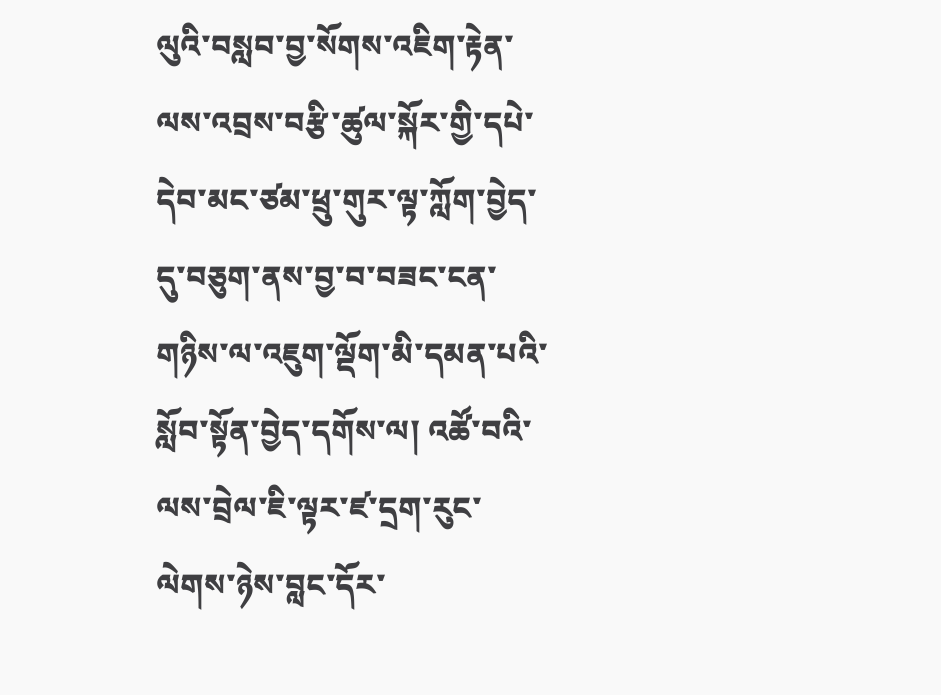ལུའི་བསླབ་བྱ་སོགས་འཇིག་རྟེན་ལས་འབྲས་བརྩི་ཚུལ་སྐོར་གྱི་དཔེ་དེབ་མང་ཙམ་ཕྲུ་གུར་ལྟ་ཀློག་བྱེད་དུ་བཅུག་ནས་བྱ་བ་བཟང་ངན་གཉིས་ལ་འཇུག་ལྡོག་མི་དམན་པའི་སློབ་སྟོན་བྱེད་དགོས་ལ། འཚོ་བའི་ལས་བྲེལ་ཇི་ལྟར་ཛ་དྲག་རུང་ལེགས་ཉེས་བླང་དོར་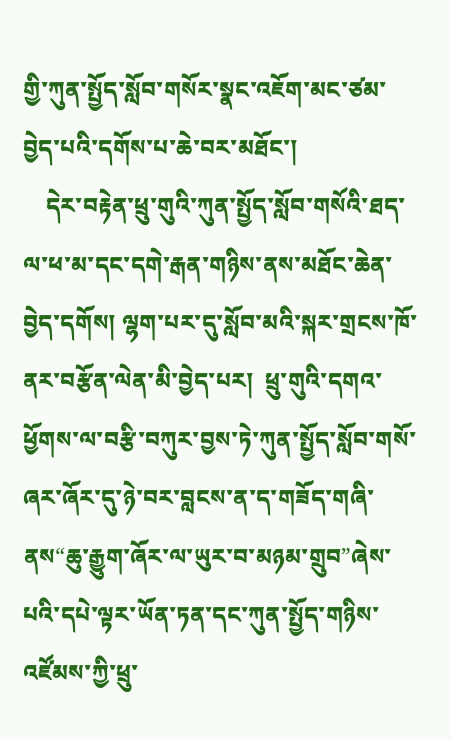གྱི་ཀུན་སྤྱོད་སློབ་གསོར་སྣང་འཇོག་མང་ཙམ་བྱེད་པའི་དགོས་པ་ཆེ་བར་མཐོང་།
    དེར་བརྟེན་ཕྲུ་གུའི་ཀུན་སྤྱོད་སློབ་གསོའི་ཐད་ལ་ཕ་མ་དང་དགེ་རྒན་གཉིས་ནས་མཐོང་ཆེན་བྱེད་དགོས། ལྷག་པར་དུ་སློབ་མའི་སྐར་གྲངས་ཁོ་ནར་བརྩོན་ལེན་མི་བྱེད་པར།  ཕྲུ་གུའི་དགའ་ཕྱོགས་ལ་བརྩི་བཀུར་བྱས་ཏེ་ཀུན་སྤྱོད་སློབ་གསོ་ཞར་ཞོར་དུ་ཉེ་བར་བླངས་ན་ད་གཟོད་གཞི་ནས“ཆུ་རྒྱུག་ཞོར་ལ་ཡུར་བ་མཉམ་གྲུབ”ཞེས་པའི་དཔེ་ལྟར་ཡོན་ཏན་དང་ཀུན་སྤྱོད་གཉིས་འཛོམས་ཀྱི་ཕྲུ་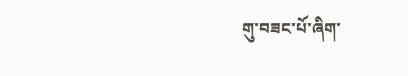གུ་བཟང་པོ་ཞིག་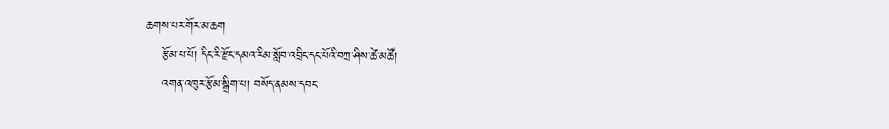ཆགས་པར་གོར་མ་ཆག
    རྩོམ་པ་པོ། དིང་རི་རྫོང་དམའ་རིམ་སློབ་འབྲིང་དང་པོའི་བཀྲ་ཤིས་ཚེ་མཚོ།
    འགན་འཁུར་རྩོམ་སྒྲིག་པ། བསོད་ནམས་དབང་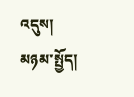འདུས།
མཉམ་སྤྱོད།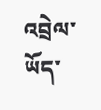འབྲེལ་ཡོད་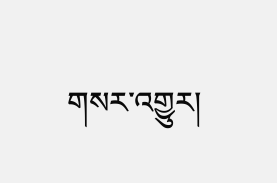གསར་འགྱུར།